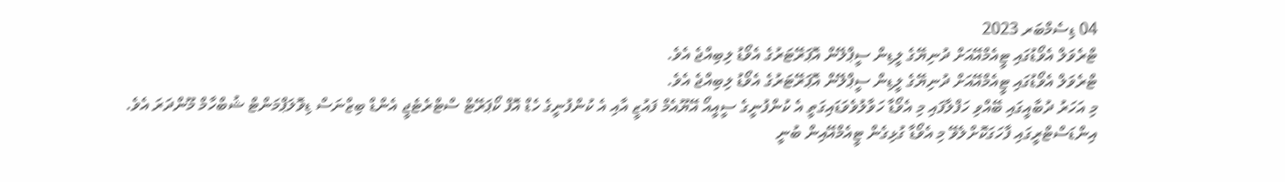04 ޑިސެމްބަރ 2023
ޓްރެވަލް އެވޯޑުގައި ޓީއެމްއޭއަށް ދުނިޔޭގެ ލީޑިން ސީޕްލޭން އޮޕަރޭޓަރުގެ އެވޯޑު ލިބިއްޖެ އެވެ.
ޓްރެވަލް އެވޯޑުގައި ޓީއެމްއޭއަށް ދުނިޔޭގެ ލީޑިން ސީޕްލޭން އޮޕަރޭޓަރުގެ އެވޯޑު ލިބިއްޖެ އެވެ.
މި އަހަރު ދުބާއީގައި ބޭއްވި ހަފްލާފައި މި އެވޯޑާ ހަވާލުވެވަޑައިގަތީ އެ ކުންފުނީގެ ސީއީއޯ އޭޔޫއެމް ފައުޒީ އާއި އެ ކުންފުނީގެ ހެޑް އޮފް ކޯޕަރޭޓް ސްޓްރެޓެޖީ އެންޑް ބިޒްނަސް ޑިވޮލަޕްމަންޓް ޝުބްހާމް މޫންދަރަ އެވެ.
އިންޑަސްޓްރީގައި ފާހަގަކޮށްލެވޭ މި އެވޯޑާ ގުޅިގެން ޓީއެމްއޭއިން ބުނީ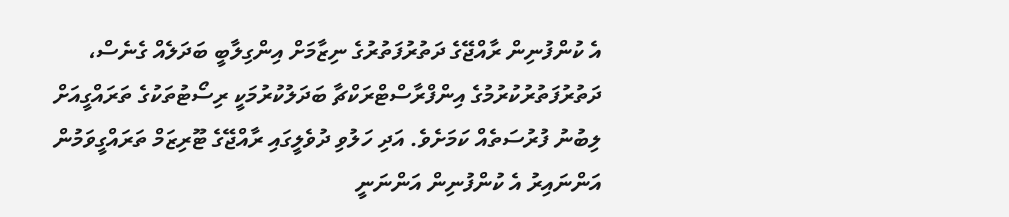އެ ކުންފުނިން ރާއްޖޭގެ ދަތުރުފަތުރުގެ ނިޒާމަށް އިންގިލާބީ ބަދަލެއް ގެނެސް، ދަތުރުފަތުރުކުރުމުގެ އިންފްރާސްޓްރަކްޗާ ބަދަލުކުރުމަކީ ރިސޯޓުތަކުގެ ތަރައްގީއަށް ލިބުނު ފުރުސަތެއް ކަމަށެވެ. އަދި ހަލުވި ދުވެލީގައި ރާއްޖޭގެ ޓޫރިޒަމް ތަރައްގީވަމުން އަންނައިރު އެ ކުންފުނިން އަންނަނީ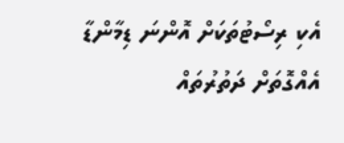އެކި ރިސޯޓުތަކަށް އޮންނަ ޑިމާންޑާ އެއްގޮތަށް ދަތުރުތައް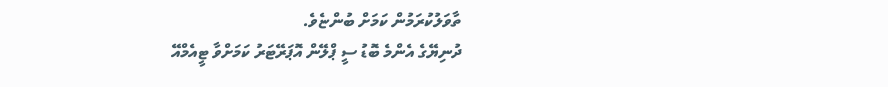ތާވަލުކުރަމުން ކަމަށް ބުންޏެވެ.
ދުނިޔޭގެ އެންމެ ބޮޑު ސީ ޕްލޭން އޮޕަރޭޓަރު ކަމަށްވާ ޓީއެމްއޭ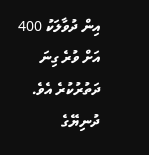އިން ދުވާލަކު 400 އަށް ވުރެ ގިނަ ދަތުރުކުރެ އެވެ. ދުނިޔޭގެ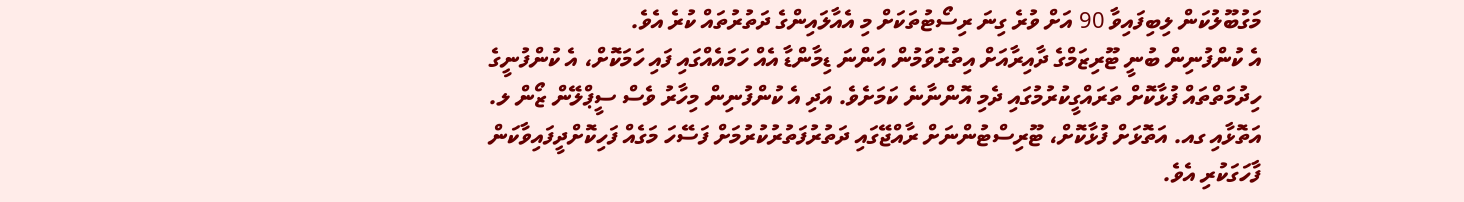މަގުބޫލުކަން ލިބިފައިވާ 90 އަށް ވުރެ ގިނަ ރިސޯޓުތަކަށް މި އެއާލައިންގެ ދަތުރުތައް ކުރެ އެވެ.
އެ ކުންފުނިން ބުނީ ޓޫރިޒަމްގެ ދާއިރާއަށް އިތުރުވަމުން އަންނަ ޑިމާންޑާ އެއް ހަމައެއްގައި ފައި ހަމަކޮށް، އެ ކުންފުނީގެ ހިދުމަތްތައް ފުޅާކޮށް ތަރައްގީކުރުމުގައި ދެމި އޮންނާނެ ކަމަށެވެ. އަދި އެ ކުންފުނިން މިހާރު ވެސް ސީޕްލޭން ޒޯން ލ. އަތޮޅާއި ގއ. އަތޮޅަށް ފުޅާކޮށް، ޓޫރިސްޓުންނަށް ރާއްޖޭގައި ދަތުރުފަތުރުކުރުމަށް ފަސޭހަ މަގެއް ފަހިކޮށްދީފައިވާކަން ފާހަގަކުރި އެވެ.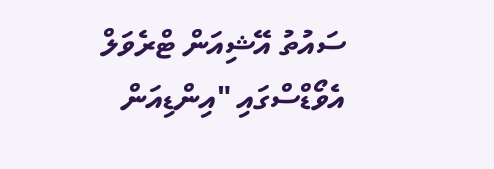ސައުތު އޭޝިއަން ޓްރެވަލް އެވޯޑްސްގައި "އިންޑިއަން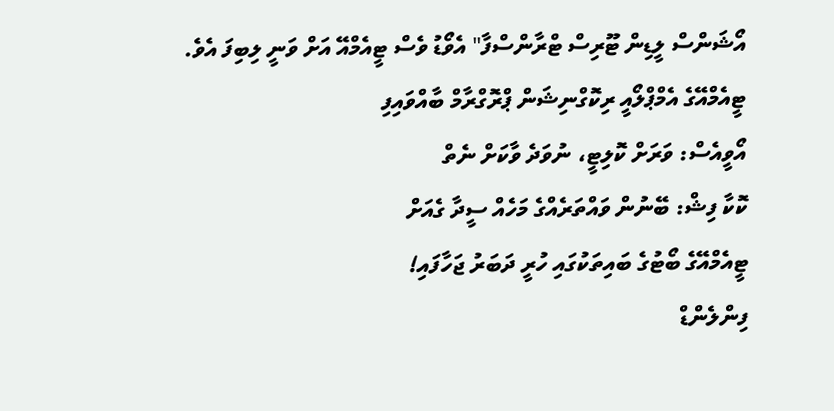އޯޝަންސް ލީޑިން ޓޫރިސް ޓްރާންސްފާ" އެވޯޑު ވެސް ޓީއެމްއޭ އަށް ވަނީ ލިބިފަ އެވެ.
ޓީއެމްއޭގެ އެމްޕްލޯއީ ރިކޮގްނިޝަން ޕްރޮގްރާމް ބާއްވައިފި
އޯވީއެސް: ވަރަށް ކޮލިޓީ، ނުވަދެ ވާކަށް ނެތް
ކޮކާ ފިޝް: ބޭނުން ވައްތަރެއްގެ މަހެއް ސީދާ ގެއަށް
ޓީއެމްއޭގެ ބޯޓުގެ ބައިތަކުގައި ހުރީ ދަބަރު ޖަހާފައި!
ފިންލެންޑް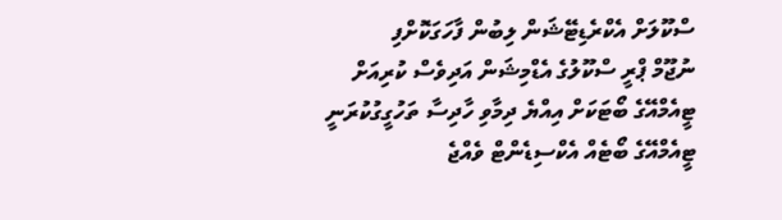ސްކޫލަށް އެކްރެޑިޓޭޝަން ލިބުން ފާހަގަކޮށްފި
ނުޖޫމް ޕްރީ ސްކޫލުގެ އެޑްމިޝަން އަދިވެސް ކުރިއަށް
ޓީއެމްއޭގެ ބޯޓަކަށް އިއްޔެ ދިމާވި ހާދިސާ ތަހުގީގުކުރަނީ
ޓީއެމްއޭގެ ބޯޓެއް އެކްސިޑެންޓް ވެއްޖެ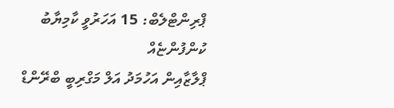ޕްރިންޓްލެބް: 15 އަހަރުވީ ކާމިޔާބު ކުންފުންޏެއް
ޕްލާޒާއިން އަހުމަދު އަލް މަގްރިބީ ބްރޭންޑް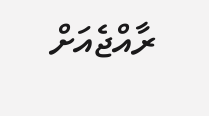ރާއްޖެއަށް